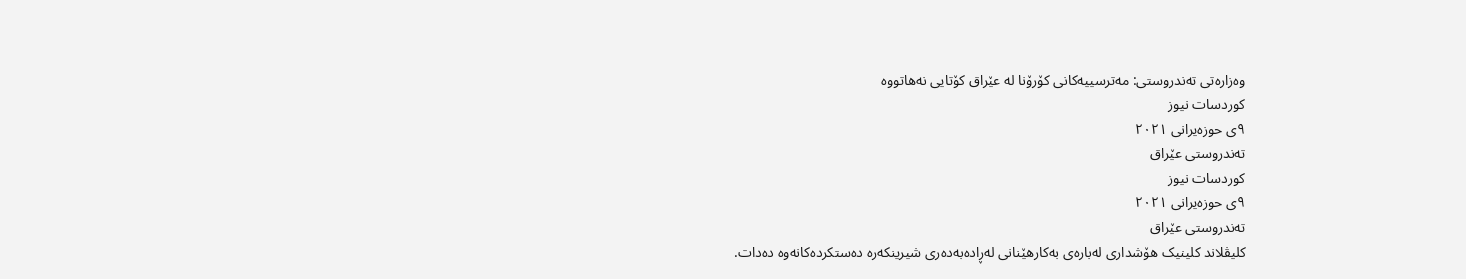وەزارەتی تەندروستی: مەترسییەکانی کۆرۆنا لە عێراق کۆتایی نەھاتووە
کوردسات نیوز
٩ی حوزەیرانی ٢٠٢١
تەندروستی عێراق
کوردسات نیوز
٩ی حوزەیرانی ٢٠٢١
تەندروستی عێراق
کلیڤلاند کلینیک هۆشداری لەبارەی بەکارهێنانی لەڕادەبەدەری شیرینکەرە دەستکردەکانەوە دەدات.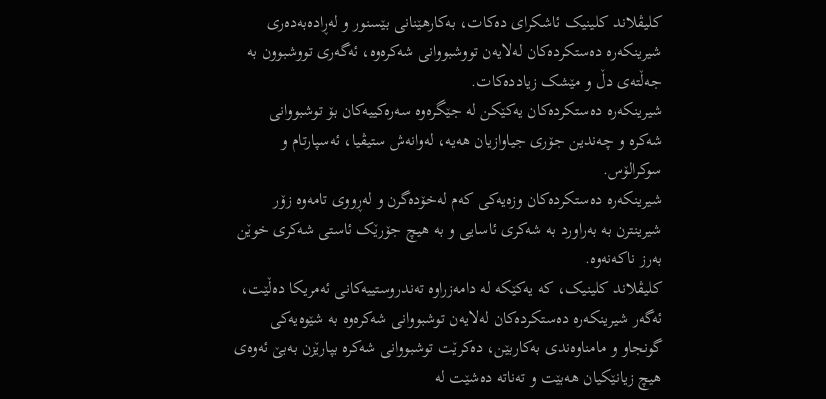کلیڤلاند کلینیک ئاشکرای دەکات، بەکارهێنانی بێسنور و لەڕادەبەدەری شیرینکەرە دەستکردەکان لەلایەن تووشبووانی شەکرەوە، ئەگەری تووشبوون بە جەڵتەی دڵ و مێشک زیاددەکات.
شیرینکەرە دەستکردەکان یەکێکن لە جێگرەوە سەرەکییەکان بۆ توشبووانی شەکرە و چەندین جۆری جیاوازیان هەیە، لەوانەش ستیڤیا، ئەسپارتام و سوکرالۆس.
شیرینکەرە دەستکردەکان وزەیەکی کەم لەخۆدەگرن و لەڕووی تامەوە زۆر شیرینترن بە بەراورد بە شەکری ئاسایی و بە هیچ جۆرێک ئاستی شەکری خوێن بەرز ناکەنەوە.
کلیڤلاند کلینیک، کە یەکێکە لە دامەزراوە تەندروستییەکانی ئەمریکا دەڵێت، ئەگەر شیرینکەرە دەستکردەکان لەلایەن توشبووانی شەکرەوە بە شێوەیەکی گونجاو و مامناوەندی بەکاربێن، دەکرێت توشبووانی شەکرە بپارێزن بەبێ ئەوەی هیچ زیانێکیان هەبێت و تەناتە دەشێت لە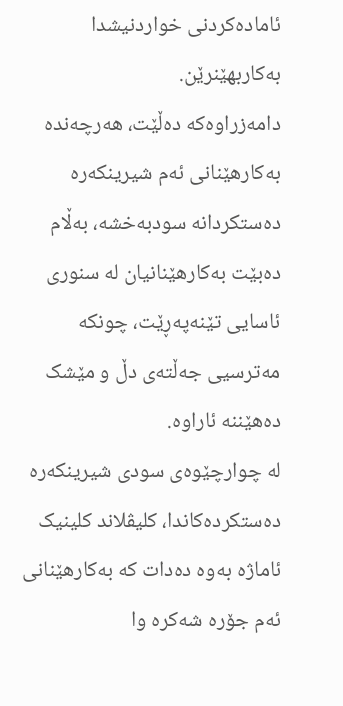ئامادەکردنی خواردنیشدا بەکاربهێنرێن.
دامەزراوەکە دەڵێت، هەرچەندە بەکارهێنانی ئەم شیرینکەرە دەستکردانە سودبەخشە، بەڵام دەبێت بەکارهێنانیان لە سنوری ئاسایی تێنەپەڕێت، چونکە مەترسیی جەڵتەی دڵ و مێشک دەهێننە ئاراوە.
لە چوارچێوەی سودی شیرینکەرە دەستکردەکاندا، کلیڤلاند کلینیک ئاماژە بەوە دەدات کە بەکارهێنانی ئەم جۆرە شەکرە وا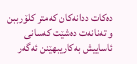دەکات ددانەکان کەمتر کلۆرببن و تەنانەت دەشێت کەسانی ئاساییش بەکاریبهێنن ئەگەر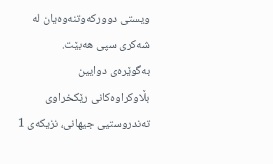ویستی دوورکەوتنەوەیان لە شەکری سپی هەبێت.
بەگوێرەی دوایین بڵاوکراوەکانی رێکخراوی تەندروستیی جیهانی، نزیکەی 1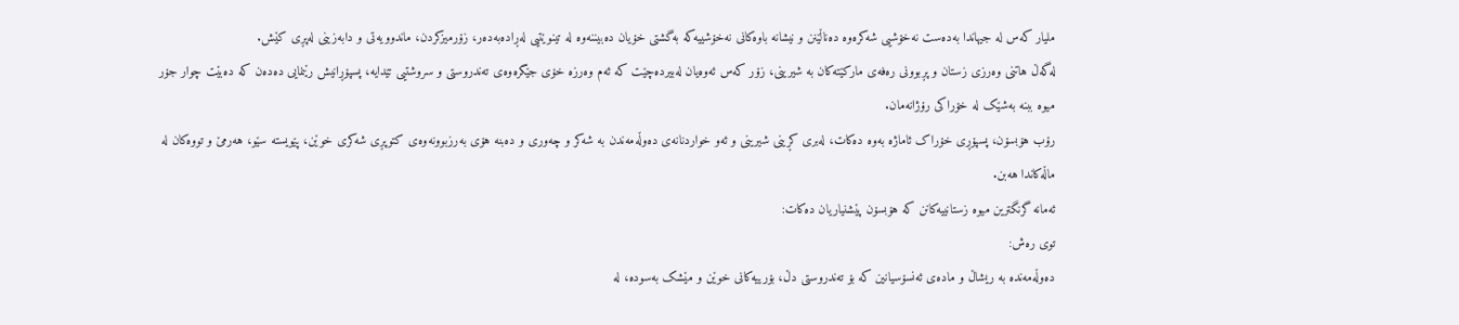ملیار کەس لە جیهاندا بەدەست نەخۆشیی شەکرەوە دەناڵێنن و نیشانە باوەکانی نەخۆشییەکە بەگشتی خۆیان دەبیننەوە لە تینوێتیی لەڕادەبەدەر، زۆرمیزکردن، ماندوویەتی و دابەزینی لەپڕی کێش.
لەگەڵ هاتنی وەرزی زستان و پڕبوونی رەفەی مارکێتەکان بە شیرینی، زۆر کەس ئەوەیان لەبیردەچێت کە ئەم وەرزە خۆی جێگرەوەی تەندروستی و سروشتیی تێدایە، پسپۆڕانیش رێنمایی دەدەن کە دەبێت چوار جۆر میوە ببنە بەشێک لە خۆراکی رۆژانەمان.
رۆب هۆبسۆن، پسپۆڕی خۆراک ئاماژە بەوە دەکات، لەبری کڕینی شیرینی و ئەو خواردنانەی دەوڵەمەندن بە شەکر و چەوری و دەبنە هۆی بەرزبوونەوەی کتوپڕی شەکری خوێن، پێویستە سێو، هەرمێ و تووەکان لە ماڵەکاندا هەبن.
ئەمانە گرنگترین میوە زستانییەکانن کە هۆبسۆن پێشنیاریان دەکات:
توی رەش:
دەوڵەمەندە بە ریشاڵ و مادەی ئەنسۆسیانین کە بۆ تەندروستی دڵ، بۆرییەکانی خوێن و مێشک بەسودە، لە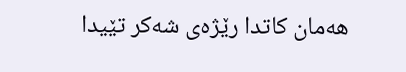هەمان کاتدا رێژەی شەکر تێیدا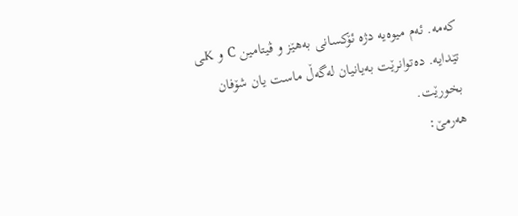کەمە. ئەم میوەیە دژە ئۆکسانی بەهێز و ڤیتامین C و Kـی تێدایە. دەتوانرێت بەیانیان لەگەڵ ماست یان شۆفان بخورێت.
هەرمێ: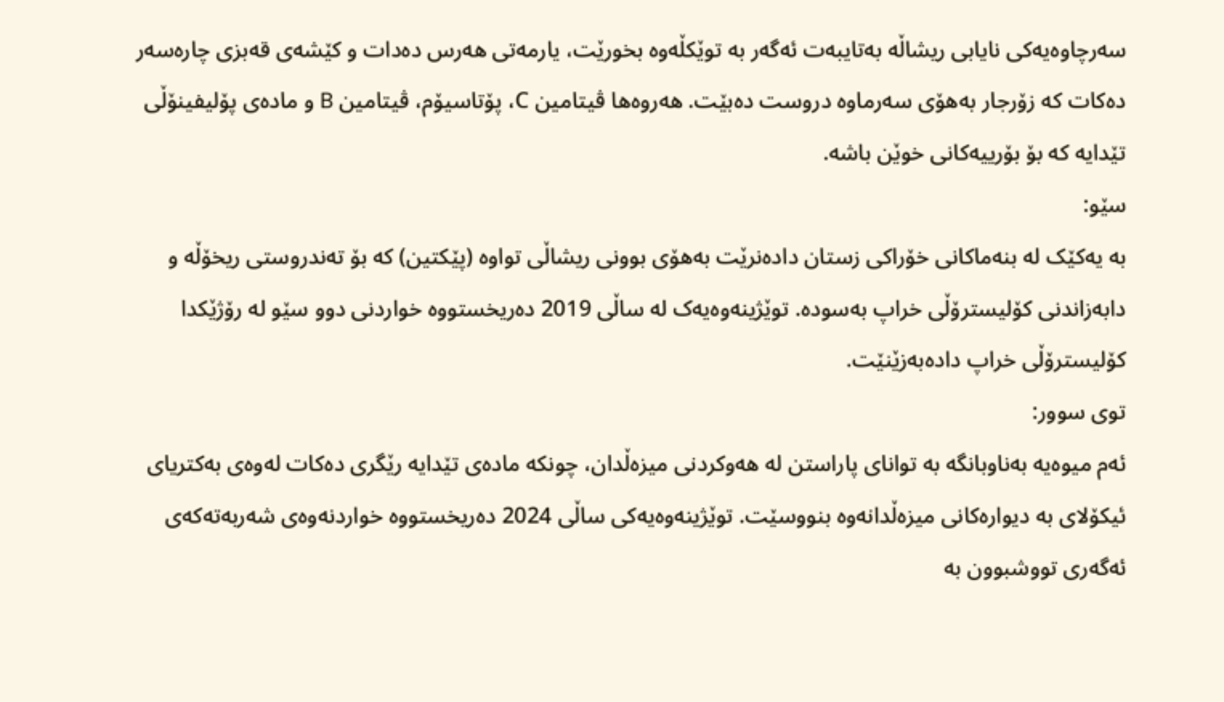سەرچاوەیەکی نایابی ریشاڵە بەتایبەت ئەگەر بە توێکڵەوە بخورێت، یارمەتی هەرس دەدات و کێشەی قەبزی چارەسەر دەکات کە زۆرجار بەهۆی سەرماوە دروست دەبێت. هەروەها ڤیتامین C، پۆتاسیۆم، ڤیتامین B و مادەی پۆلیفینۆڵی تێدایە کە بۆ بۆرییەکانی خوێن باشە.
سێو:
بە یەکێک لە بنەماکانی خۆراکی زستان دادەنرێت بەهۆی بوونی ریشاڵی تواوە (پێکتین) کە بۆ تەندروستی ریخۆڵە و دابەزاندنی کۆلیسترۆڵی خراپ بەسودە. توێژینەوەیەک لە ساڵی 2019 دەریخستووە خواردنی دوو سێو لە رۆژێکدا کۆلیسترۆڵی خراپ دادەبەزێنێت.
توی سوور:
ئەم میوەیە بەناوبانگە بە توانای پاراستن لە هەوکردنی میزەڵدان، چونکە مادەی تێدایە رێگری دەکات لەوەی بەکتریای ئیکۆلای بە دیوارەکانی میزەڵدانەوە بنووسێت. توێژینەوەیەکی ساڵی 2024 دەریخستووە خواردنەوەی شەربەتەکەی ئەگەری تووشبوون بە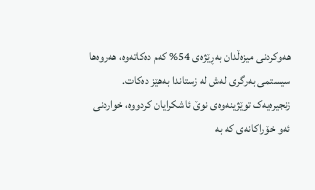هەوکردنی میزەڵدان بەڕێژەی 54% کەم دەکاتەوە، هەروەها سیستمی بەرگری لەش لە زستاندا بەهێز دەکات.
زنجیرەیەک توێژینەوەی نوێ ئاشکرایان کردووە، خواردنی ئەو خۆراکانەی کە بە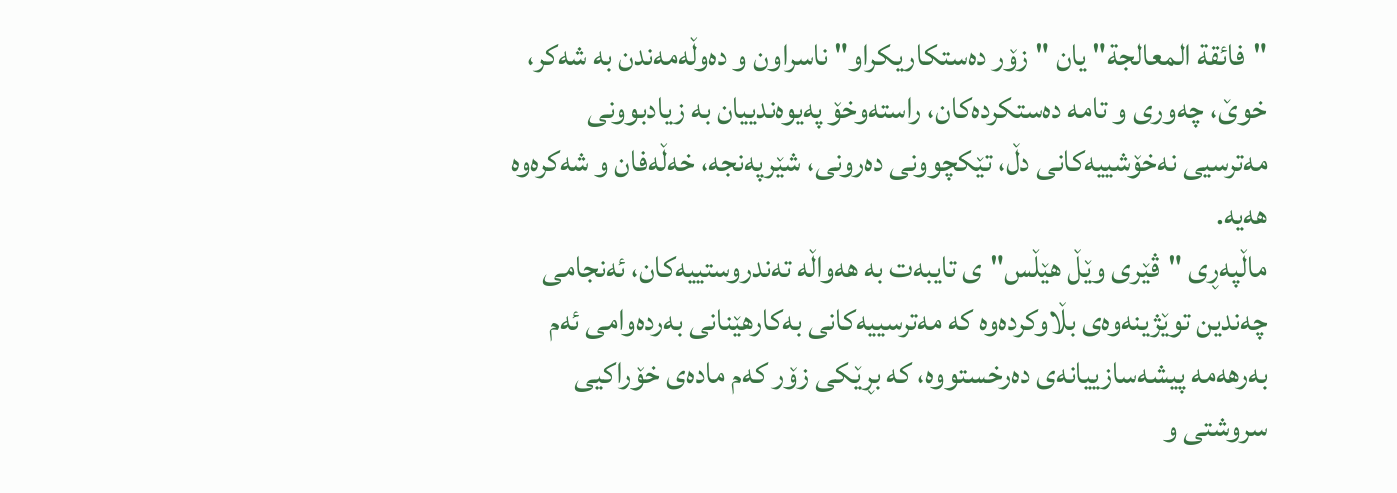"فائقة المعالجة" یان "زۆر دەستکاریکراو" ناسراون و دەوڵەمەندن بە شەکر، خوێ، چەوری و تامە دەستکردەکان، راستەوخۆ پەیوەندییان بە زیادبوونی مەترسیی نەخۆشییەکانی دڵ، تێکچوونی دەرونی، شێرپەنجە، خەڵەفان و شەکرەوە هەیە.
ماڵپەڕی "ڤێری وێڵ هێڵس"ی تایبەت بە هەواڵە تەندروستییەکان، ئەنجامی چەندین توێژینەوەی بڵاوکردەوە کە مەترسییەکانی بەکارهێنانی بەردەوامی ئەم بەرهەمە پیشەسازییانەی دەرخستووە، کە بڕێکی زۆر کەم مادەی خۆراکیی سروشتی و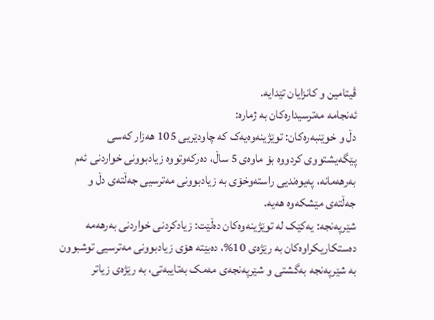ڤیتامین و کانزایان تێدایە.
ئەنجامە مەترسیدارەکان بە ژمارە:
دڵ و خوێنبەرەکان: توێژینەوەیەک کە چاودێریی 105 هەزار کەسی پێگەیشتووی کردووە بۆ ماوەی 5 ساڵ، دەرکەوتووە زیادبوونی خواردنی ئەم بەرهەمانە، پەیوەندیی راستەوخۆی بە زیادبوونی مەترسیی جەڵتەی دڵ و جەڵتەی مێشکەوە هەیە.
شێرپەنجە: یەکێک لە توێژینەوەکان دەڵێت: زیادکردنی خواردنی بەرهەمە دەستکاریکراوەکان بە رێژەی 10%، دەبێتە هۆی زیادبوونی مەترسیی توشبوون بە شێرپەنجە بەگشتی و شێرپەنجەی مەمک بەتایبەتی، بە رێژەی زیاتر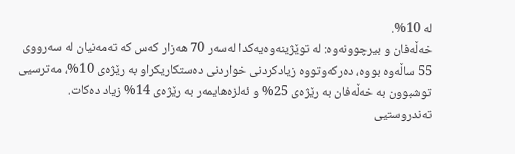لە 10%.
خەڵەفان و بیرچوونەوە: لە توێژینەوەیەکدا لەسەر 70 هەزار کەس کە تەمەنیان لە سەرووی 55 ساڵەوە بووە، دەرکەوتووە زیادکردنی خواردنی دەستکاریکراو بە رێژەی 10%، مەترسیی توشبوون بە خەڵەفان بە رێژەی 25% و ئەلزەهایمەر بە رێژەی 14% زیاد دەکات.
تەندروستیی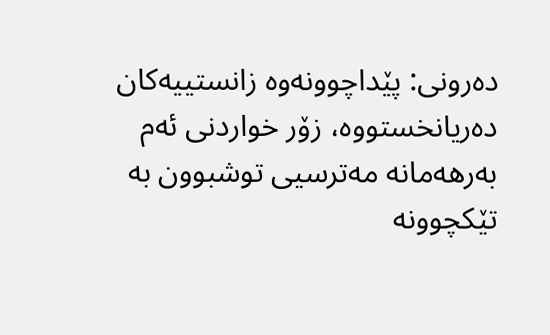دەرونی: پێداچوونەوە زانستییەکان دەریانخستووە، زۆر خواردنی ئەم بەرهەمانە مەترسیی توشبوون بە تێکچوونە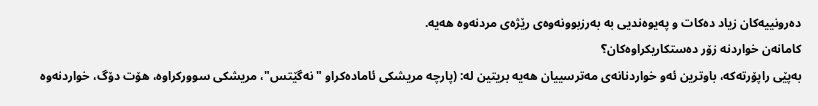دەرونییەکان زیاد دەکات و پەیوەندیی بە بەرزبوونەوەی رێژەی مردنەوە هەیە.
کامانەن خواردنە زۆر دەستکاریکراوەکان؟
بەپێی راپۆرتەکە، باوترین ئەو خواردنانەی مەترسییان هەیە بریتین لە: (پارچە مریشکی ئامادەکراو "نەگێتس"، مریشکی سوورکراوە، هۆت دۆگ، خواردنەوە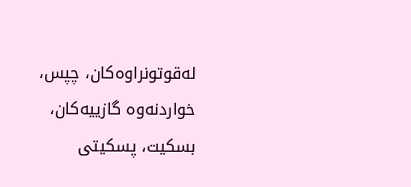لەقوتونراوەکان، چپس، خواردنەوە گازییەکان، بسکیت، پسکیتی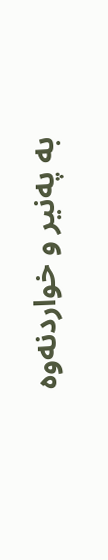بە پەنیر و خواردنەوە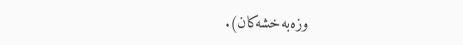وزەبەخشەکان).